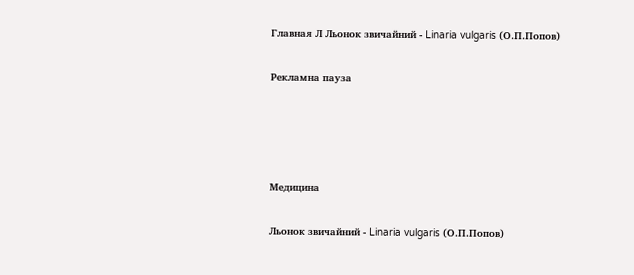Главная Л Льонок звичайний - Linaria vulgaris (О.П.Попов)

Рекламна пауза




Медицина

Льонок звичайний - Linaria vulgaris (О.П.Попов)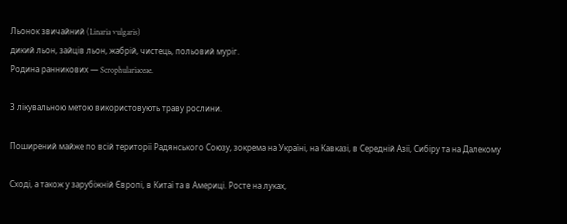Льонок звичайний (Linaria vulgaris)
дикий льон, зайців льон, жабрій, чистець, польовий муріг.
Родина ранникових — Scrophulariaceae.

З лікувальною метою використовують траву рослини.

Поширений майже по всій території Радянського Союзу, зокрема на Україні, на Кавказі, в Середній Азії, Сибіру та на Далекому

Сході, а також у зарубіжній Європі, в Китаї та в Америці. Росте на луках,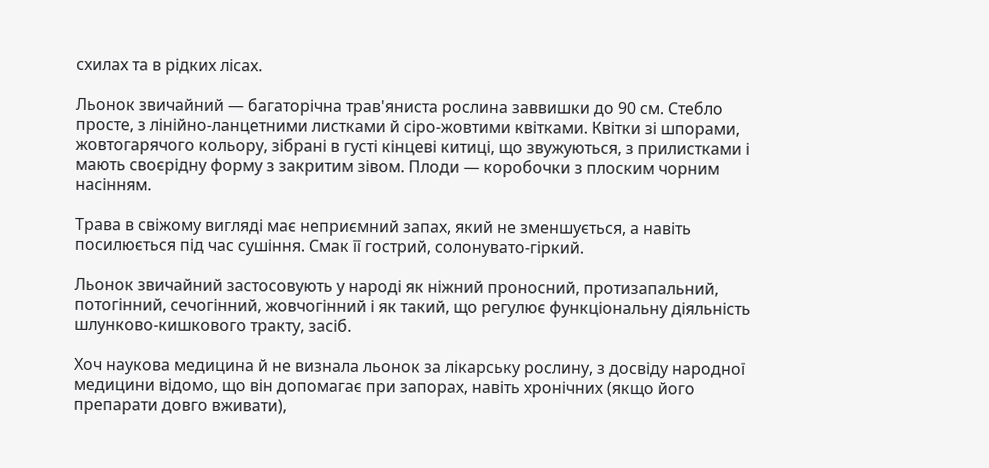схилах та в рідких лісах.

Льонок звичайний — багаторічна трав'яниста рослина заввишки до 90 см. Стебло просте, з лінійно-ланцетними листками й сіро-жовтими квітками. Квітки зі шпорами, жовтогарячого кольору, зібрані в густі кінцеві китиці, що звужуються, з прилистками і мають своєрідну форму з закритим зівом. Плоди — коробочки з плоским чорним насінням.

Трава в свіжому вигляді має неприємний запах, який не зменшується, а навіть посилюється під час сушіння. Смак її гострий, солонувато-гіркий.

Льонок звичайний застосовують у народі як ніжний проносний, протизапальний, потогінний, сечогінний, жовчогінний і як такий, що регулює функціональну діяльність шлунково-кишкового тракту, засіб.

Хоч наукова медицина й не визнала льонок за лікарську рослину, з досвіду народної медицини відомо, що він допомагає при запорах, навіть хронічних (якщо його препарати довго вживати),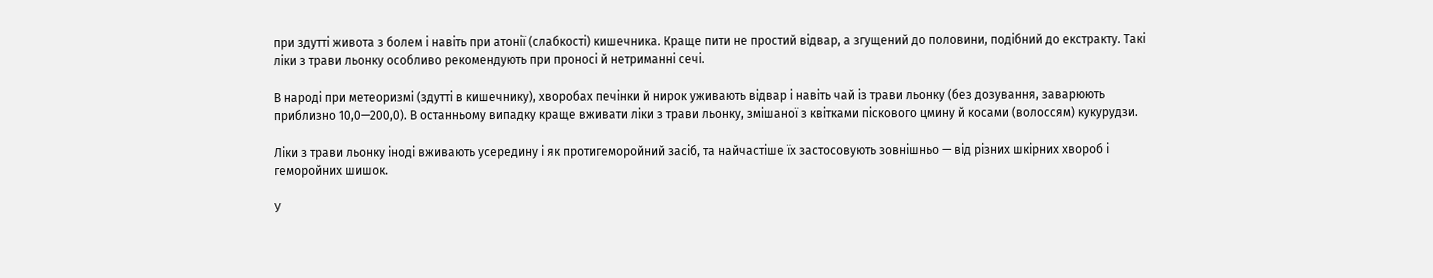при здутті живота з болем і навіть при атонії (слабкості) кишечника. Краще пити не простий відвар, а згущений до половини, подібний до екстракту. Такі ліки з трави льонку особливо рекомендують при проносі й нетриманні сечі.

В народі при метеоризмі (здутті в кишечнику), хворобах печінки й нирок уживають відвар і навіть чай із трави льонку (без дозування, заварюють приблизно 10,0—200,0). В останньому випадку краще вживати ліки з трави льонку, змішаної з квітками піскового цмину й косами (волоссям) кукурудзи.

Ліки з трави льонку іноді вживають усередину і як протигеморойний засіб, та найчастіше їх застосовують зовнішньо — від різних шкірних хвороб і геморойних шишок.

У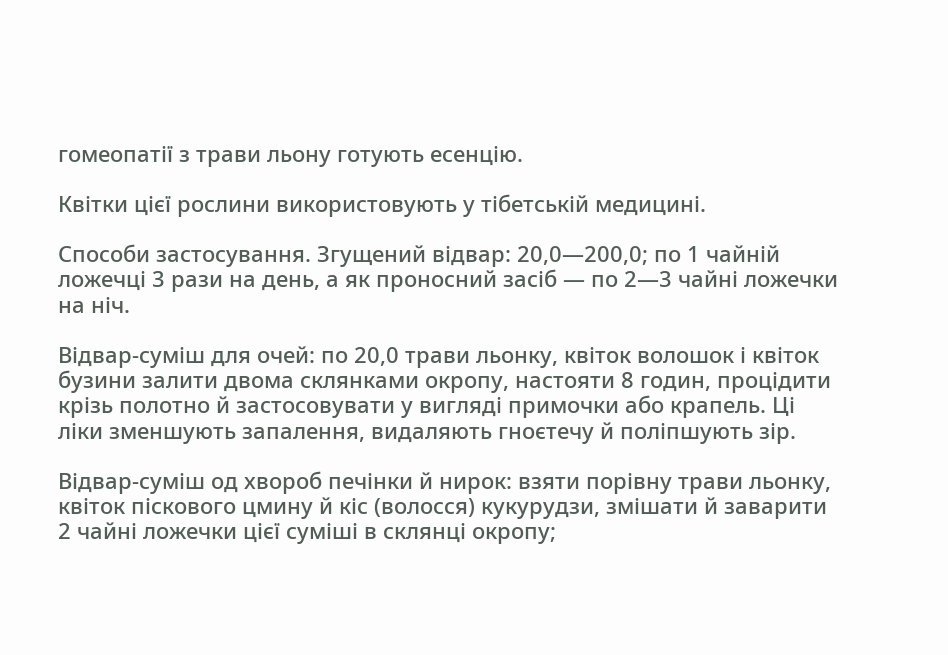гомеопатії з трави льону готують есенцію.

Квітки цієї рослини використовують у тібетській медицині.

Способи застосування. Згущений відвар: 20,0—200,0; по 1 чайній ложечці 3 рази на день, а як проносний засіб — по 2—3 чайні ложечки на ніч.

Відвар-суміш для очей: по 20,0 трави льонку, квіток волошок і квіток бузини залити двома склянками окропу, настояти 8 годин, процідити крізь полотно й застосовувати у вигляді примочки або крапель. Ці ліки зменшують запалення, видаляють гноєтечу й поліпшують зір.

Відвар-суміш од хвороб печінки й нирок: взяти порівну трави льонку, квіток піскового цмину й кіс (волосся) кукурудзи, змішати й заварити 2 чайні ложечки цієї суміші в склянці окропу;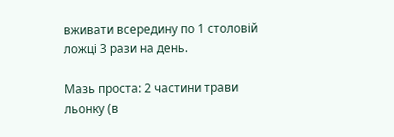вживати всередину по 1 столовій ложці 3 рази на день.

Мазь проста: 2 частини трави льонку (в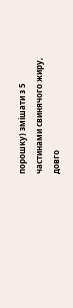порошку) змішати з 5 частинами свинячого жиру, довго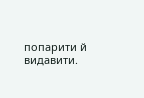попарити й видавити.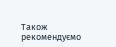Також рекомендуємо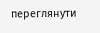переглянути